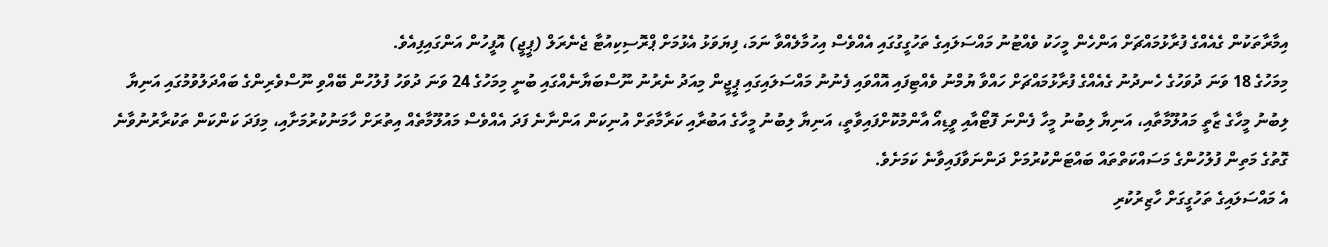އިމާރާތަކުން ގެއެއްގެ ފުރާޅުމައްޗަށް އަންހެން މީހަކު ވެއްޓުނު މައްސަލައިގެ ތަހުގީގުގައި އެއްވެސް އިހުމާލެއްވާ ނަމަ، ފިޔަވަޅު އެޅުމަށް ޕްރޮސިކިއުޓާ ޖެނެރަލް (ޕީޖީ) އޮފީހުން އަންގައިފިއެވެ.
މިމަހުގެ 18 ވަނަ ދުވަހުގެ ހެނދުނު ގެއެއްގެ ފުރާޅުމައްޗަށް ހައްވާ ޔުމްނު ވެއްޓިފައި އޮއްވައި ފެނުނު މައްސަލައިގައި ޕީޖީން މިއަދު ނެރުނު ނޫސްބަޔާނެއްގައި ބުނީ މިމަހުގެ 24 ވަނަ ދުވަހު ފުލުހުން ބޭއްވި ނޫސްވެރިންގެ ބައްދަލުވުމުގައި އަނިޔާ ލިބުނު މީހާގެ ޒާތީ މައުލޫމާތާއި، އަނިޔާ ލިބުނު މީހާ ފެންނަ ފޮޓޯއާއި ވީޑިއޯ އާންމުކޮށްފައިވާތީ، އަނިޔާ ލިބުނު މީހާގެ އަބުރާއި ކަރާމާތަށް އުނިކަން އަންނާނެ ފަދަ އެއްވެސް މައުލޫމާތެއް އިތުރަށް ހާމަނުކުރުމަށާއި، މިފަދަ ކަންކަން ތަކުރާރުނުވާނެ ގޮތުގެ މަތިން ފުލުހުންގެ މަސައްކަތްތައް ބައްޓަންކުރުމަށް ދަންނަވާފައިވާނެ ކަމަށެވެ.
އެ މައްސަލައިގެ ތަހުގީގަށް ހާޒިރުކުރި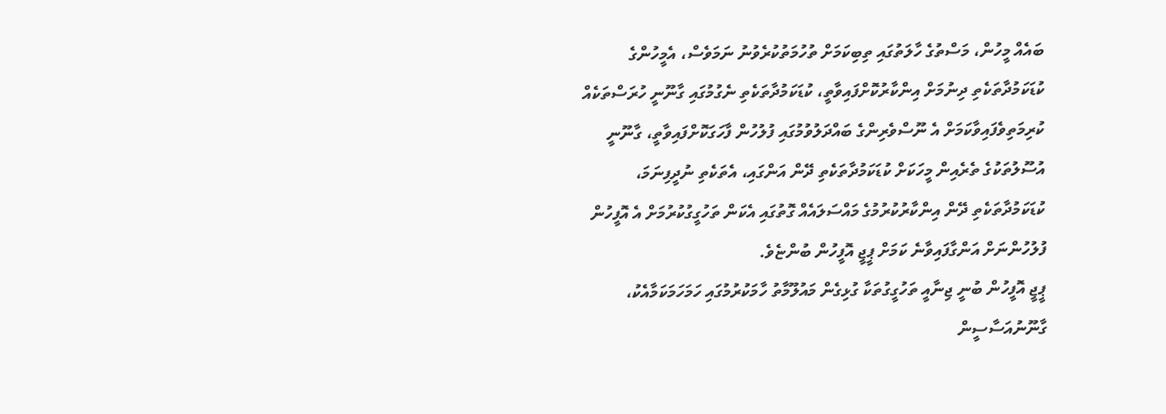ބައެއް މީހުން، މަސްތުގެ ހާލަތުގައި ތިބިކަމަށް ތުހުމަތުކުރެވުނު ނަމަވެސް، އެމީހުންގެ ކުޑަކަމުދާތަކެތި ދިނުމަށް އިންކާރުކޮށްފައިވާތީ، ކުޑަކަމުދާތަކެތި ނެގުމުގައި ގާނޫނީ ހުރަސްތަކެއް ކުރިމަތިވެފައިވާކަމަށް އެ ނޫސްވެރިންގެ ބައްދަލުވުމުގައި ފުލުހުން ފާހަގަކޮށްފައިވާތީ، ގާނޫނީ އުސޫލުތަކުގެ ތެރެއިން މީހަކަށް ކުޑަކަމުދާތަކެތި ދޭން އަންގައި، އެތަކެތި ނުދީފިނަމަ، ކުޑަކަމުދާތަކެތި ދޭން އިންކާރުކުރުމުގެ މައްސަލައެއް ގޮތުގައި އެކަން ތަހުގީގުކުރުމަށް އެ އޮފީހުން ފުލުހުންނަށް އަންގާފައިވާނެ ކަމަށް ޕީޖީ އޮފީހުން ބުންޏެވެ.
ޕީޖީ އޮފީހުން ބުނީ ޖިނާއީ ތަހުގީގުތަކާ ގުޅިގެން މައުލޫމާތު ހާމަކުރުމުގައި ހަމަހަމަކަމާއެކު، ގާނޫނުއަސާސީން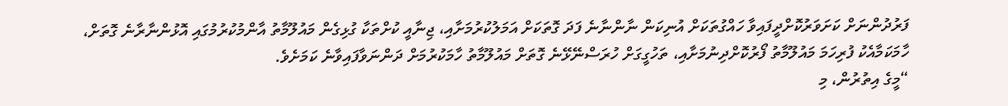ފަރުދުންނަށް ކަށަވަރުކޮށްދީފައިވާ ހައްގުތަކަށް އުނިކަން ނާންނާނެ ފަދަ ގޮތަކަށް އަމަލުކުރުމަށާއި، ޖިނާއީ ކުށްތަކާ ގުޅިގެން މައުލޫމާތު އާންމުކުރުމުގައި އޮޅުންނާރާނެ ގޮތަށް، ހާމަކަމާއެކު ފުރިހަމަ މައުލޫމާތު ފޯރުކޮށްދިނުމަށާއި، ތަހުގީގަށް ހުރަސްނޭޅޭނެ ގޮތަށް މައުލޫމާތު ހާމަކުރުމަށް ދަންނަވާފައިވާނެ ކަމަށެވެ.
“މީގެ އިތުރުން، މި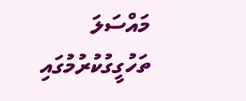މައްސަލަ ތަހުގީގުކުރުމުގައި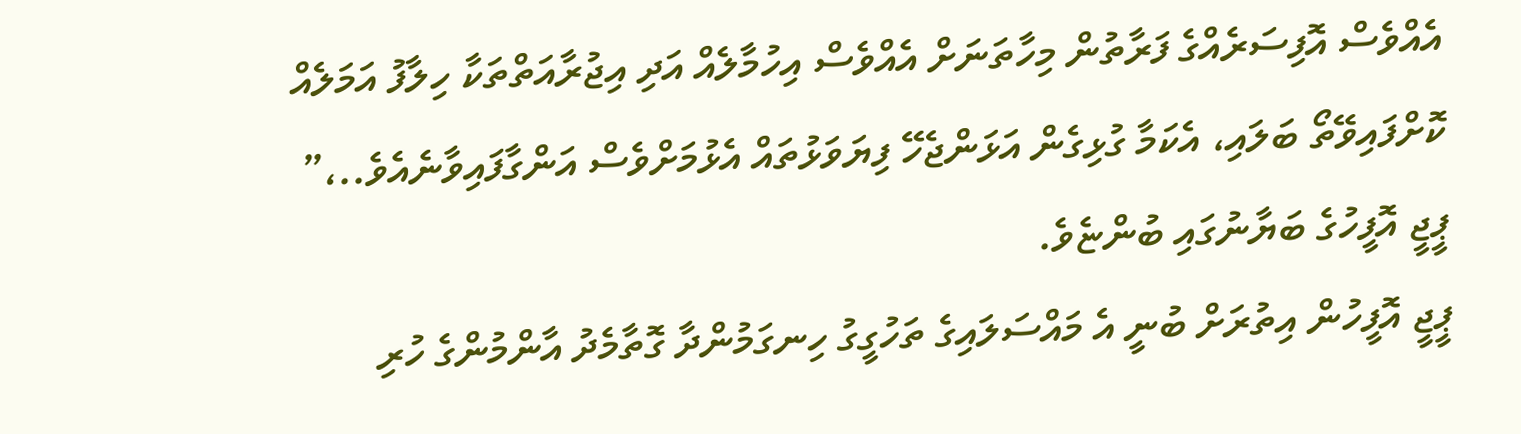އެއްވެސް އޮފިސަރެއްގެ ފަރާތުން މިހާތަނަށް އެއްވެސް އިހުމާލެއް އަދި އިޖުރާއަތްތަކާ ހިލާފު އަމަލެއް ކޮށްފައިވޭތޯ ބަލައި، އެކަމާ ގުޅިގެން އަޅަންޖެހޭ ފިޔަވަޅުތައް އެޅުމަށްވެސް އަންގާފައިވާނެއެވެ..،” ޕީޖީ އޮފީހުގެ ބަޔާނުގައި ބުންޏެވެ.
ޕީޖީ އޮފީހުން އިތުރަށް ބުނީ އެ މައްސަލައިގެ ތަހުގީގު ހިނގަމުންދާ ގޮތާމެދު އާންމުންގެ ހުރި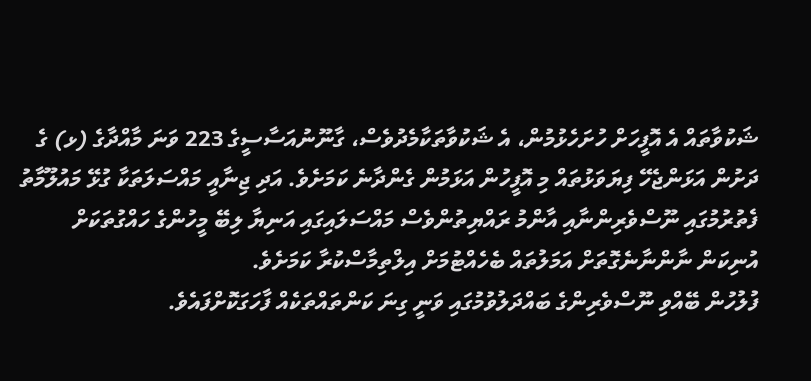ޝަކުވާތައް އެ އޮފީހަށް ހުށަހެޅުމުން، އެ ޝަކުވާތަކާމެދުވެސް، ގާނޫނުއަސާސީގެ 223 ވަނަ މާއްދާގެ (ޅ) ގެ ދަށުން އަޅަންޖެހޭ ފިޔަވަޅުތައް މި އޮފީހުން އަޅަމުން ގެންދާނެ ކަމަށެވެ. އަދި ޖިނާއީ މައްސަލަތަކާ ގުޅޭ މައުލޫމާތު ފެތުރުމުގައި ނޫސްވެރިންނާއި އާންމު ރައްޔިތުންވެސް މައްސަލައިގައި އަނިޔާ ލިބޭ މީހުންގެ ހައްގުތަކަށް އުނިކަން ނާންނާނެގޮތަށް އަމަލުތައް ބެހެއްޓުމަށް އިލްތިމާސްކުރާ ކަމަށެވެ.
ފުލުހުން ބޭއްވި ނޫސްވެރިންގެ ބައްދަލުވުމުގައި ވަނީ ގިނަ ކަންތައްތަކެއް ފާހަގަކޮށްފައެވެ.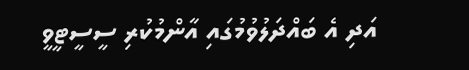އަދި އެ ބައްދަލުވުމުގައި އާންމުކުރި ސީސީޓީވީ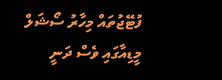ފުޓޭޖުތައް މިހާރު ސޯޝަލް މީޑިއާގައި ވެސް ދަނީ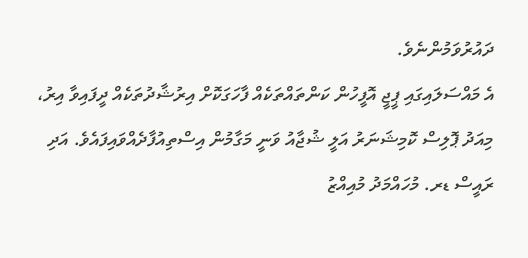ދައުރުވަމުންނެވެ.
އެ މައްސަލައިގައި ޕީޖީ އޮފީހުން ކަންތައްތަކެއް ފާހަގަކޮށް އިރުޝާދުތަކެއް ދީފައިވާ އިރު، މިއަދު ޕޮލިސް ކޮމިޝަނަރު އަލީ ޝުޖާއު ވަނީ މަގާމުން އިސްތިއުފާދެއްވައިފައެވެ. އަދި ރައީސް ޑރ. މުހައްމަދު މުއިއްޒު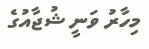މިހާރު ވަނީ ޝުޖާއުގެ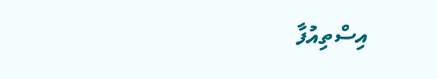އިސްތިއުފާ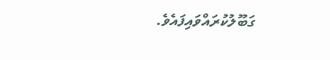ގަބޫލުކުރައްވައިފައެވެ.